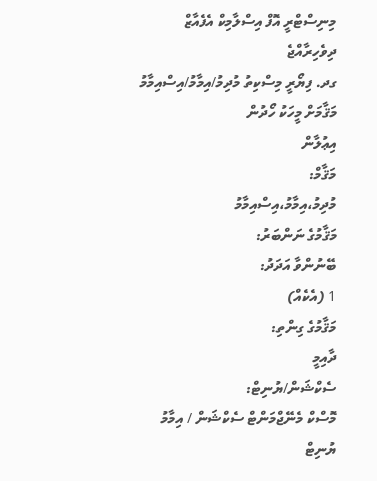މިނިސްޓްރީ އޮފް އިސްލާމިކް އެފެއާޒް
ދިވެހިރާއްޖެ
ގދ. ފިޔޯރީ މިސްކިތު މުދިމު/އިމާމު/އިސްއިމާމު މަޤާމަށް މީހަކު ހޯދުން
އިޢުލާން
މަޤާމް:
މުދިމު،އިމާމު،އިސްއިމާމު
މަޤާމުގެ ނަންބަރު:
ބޭނުންވާ އަދަދު:
1 (އެކެއް)
މަޤާމުގެ ގިންތި:
ދާއިމީ
ސެކްޝަން/ޔުނިޓް:
މޮސްކް މެނޭޖްމަންޓް ސެކްޝަން / އިމާމު ޔުނިޓް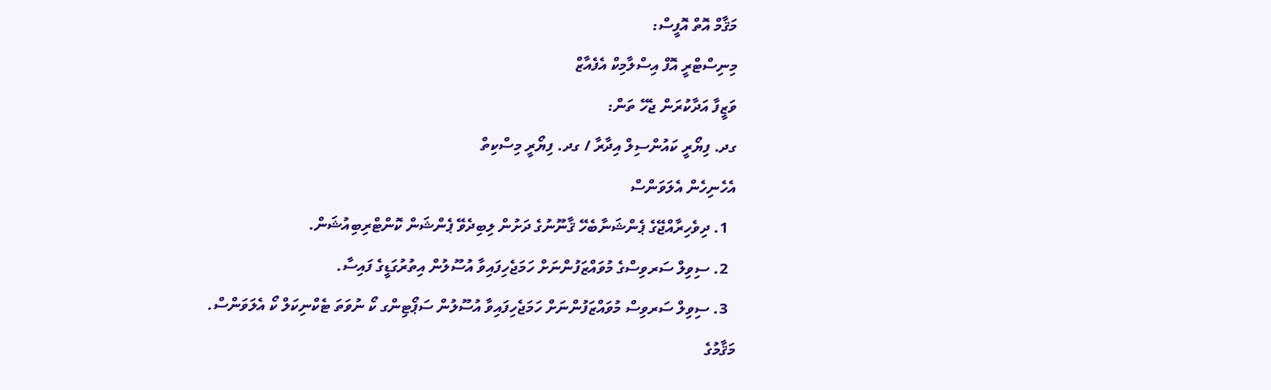މަޤާމް އޮތް އޮފީސް:
މިނިސްޓްރީ އޮފް އިސްލާމިކް އެފެއާޒް
ވަޒީފާ އަދާކުރަން ޖެހޭ ތަން:
ގދ. ފިޔޯރީ ކައުންސިލް އިދާރާ / ގދ. ފިޔޯރީ މިސްކިތް
އެހެނިހެން އެލަވަންސް
  1. ދިވެހިރާއްޖޭގެ ޕެންޝަނާބެހޭ ޤާނޫނުގެ ދަށުން ލިބިދެވޭ ޕެންޝަން ކޮންޓްރިބިއުޝަން.
  2. ސިވިލް ސަރވިސްގެ މުވައްޒަފުންނަށް ހަމަޖެހިފައިވާ އުސޫލުން އިތުރުގަޑީގެ ފައިސާ.
  3. ސިވިލް ސަރވިސް މުވައްޒަފުންނަށް ހަމަޖެހިފައިވާ އުސޫލުން ސަޕޯޓިންގ ކޯ ނުވަތަ ޓެކްނިކަލް ކޯ އެލަވަންސް.
މަޤާމުގެ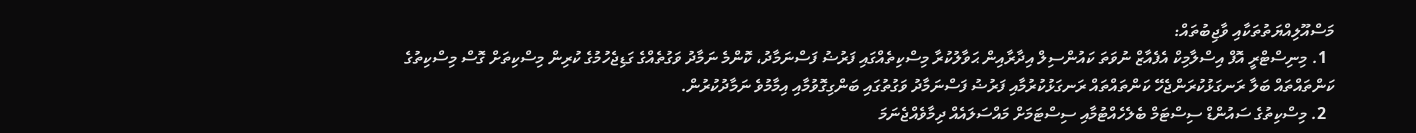މަސްއޫލިއްޔަތުތަކާއި ވާޖިބުތައް:
  1. މިނިސްޓްރީ އޮފް އިސްލާމިކް އެފެއާޒް ނުވަތަ ކައުންސިލް އިދާރާއިން ޙަވާލުކުރާ މިސްކިތެއްގައި ފަރުޟު ފަސްނަމާދު، ކޮންމެ ނަމާދު ވަގުތެއްގެ ގަޑިޖެހުމުގެ ކުރިން މިސްކިތަށް ގޮސް މިސްކިތުގެ ކަންތައްތައް ބަލާ ރަނގަޅުކުރަންޖެހޭ ކަންތައްތައް ރަނގަޅުކުރުމާއި ފަރުޟު ފަސްނަމާދު ވަގުތުގައި ބަންގިގޮވުމާއި އިމާމުވެ ނަމާދުކުރުން.
  2. މިސްކިތުގެ ސައުންޑް ސިސްޓަމް ބެލެހެއްޓުމާއި ސިސްޓަމަށް މައްސަލައެއް ދިމާވެއްޖެނަމަ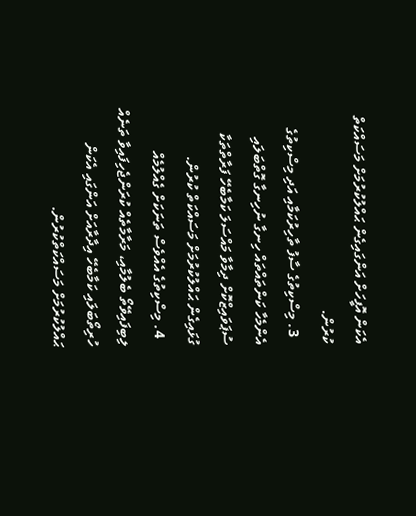އެކަން އޮފީހަށް އަންގައިގެން ޙައްލުކުރުމަށް މަސައްކަތް ކުރުން.
  3. މިސްކިތުގެ ސާފު ތާހިރުކަމާއި އަދި މިސްކިތުގެ އެންމެހާ ކަންތައްތައް ހިނގާ ނުހިނގާ ގޮތްބަލައި ސުޕަވައިޒްކޮށް ދިމާވާ މައްސަލަ ކަމާބެހޭ ފަރާތްތަކާ ގުޅައިގެން ޙައްލުކުރުމަށް މަސައްކަތް ކުރުން.
  4. މިސްކިތުގެ އެއްވެސް ތަނަކަށް ގެއްލުމެއް ލިބިފައިވޭތޯ ބެލުމާއި، މަރާމާތެއް ކުރަންޖެހިފައިވާ ތަނެއް ހުރިތޯބަލައި ކަމާބެހޭ އިދާރާއަށް އަންގައި އެކަން ޙައްލުކުރުމަށް މަސައްކަތްކުރުން.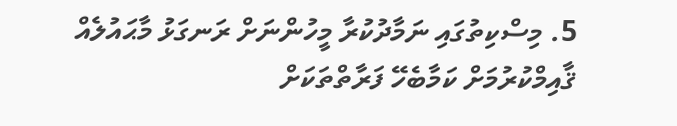5. މިސްކިތުގައި ނަމާދުކުރާ މީހުންނަށް ރަނގަޅު މާޙައުލެއް ޤާއިމްކުރުމަށް ކަމާބެހޭ ފަރާތްތަކަށް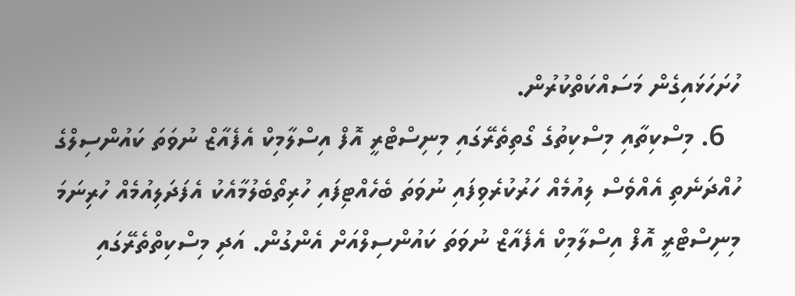ހުށަހަޅައިގެން މަސައްކަތްކުރުން.
  6. މިސްކިތާއި މިސްކިތުގެ ގޯތިތެރޭގައި މިނިސްޓްރީ އޮފް އިސްލާމިކް އެފެއާޒް ނުވަތަ ކައުންސިލްގެ ހުއްދަނެތި އެއްވެސް ލިއުމެއް ހަރުކުރެވިފައި ނުވަތަ ބެހެއްޓިފައި ހުރިތޯބެލުމާއެކު އެފަދަލިއުމެއް ހުރިނަމަ މިނިސްޓްރީ އޮފް އިސްލާމިކް އެފެއާޒް ނުވަތަ ކައުންސިލްއަށް އެންގުން. އަދި މިސްކިތްތެރޭގައި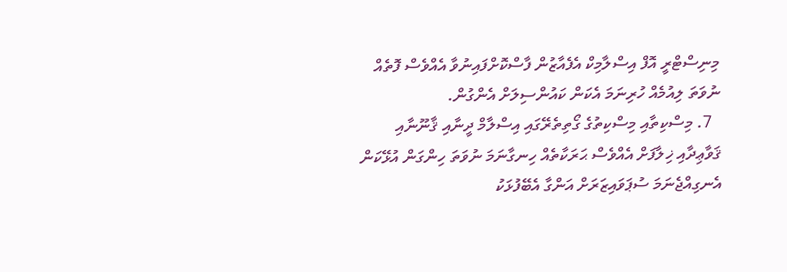މިނިސްޓްރީ އޮފް އިސްލާމިކް އެފެއާޒުން ފާސްކޮށްފައިނުވާ އެއްވެސް ފޮތެއް ނުވަތަ ލިއުމެއް ހުރިނަމަ އެކަން ކައުންސިލަށް އެންގުން.
  7. މިސްކިތާއި މިސްކިތުގެ ގޯތިތެރޭގައި އިސްލާމް ދީނާއި ޤާނޫނާއި ޤަވާޢިދާއި ޚިލާފަށް އެއްވެސް ޙަރަކާތެއް ހިނގާނަމަ ނުވަތަ ހިންގަން އުޅޭކަން އެނގިއްޖެނަމަ ސުޕަވައިޒަރަށް އަންގާ އެބޭފުޅަކު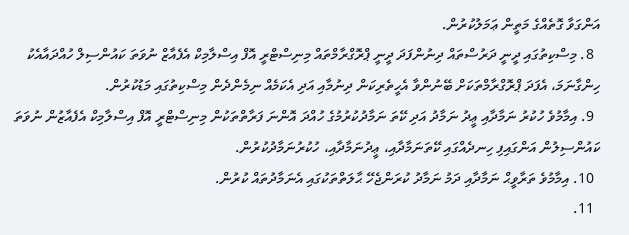އަންގަވާ ގޮތެއްގެ މަތީން ޢަމަލުކުރުން.
  8. މިސްކިތުގައި ދީނީ ދަރުސްތައް ދިނުންފަދަ ދީނީ ޕްރޮގްރާމްތައް މިނިސްޓްރީ އޮފް އިސްލާމިކް އެފެއާޒް ނުވަތަ ކައުންސިލް ހުއްދައާއެކު ހިންގާނަމަ، އެފަދަ ޕްރޮގްރާމްތަކަށް ބޭނުންވާ އެހީތެރިކަން ދިނުމާއި އަދި އެކަމެއް ނިމެންދެން މިސްކިތުގައި މަޑުކުރުން.
  9. އިމާމުވެ ހުކުރު ނަމާދާއި ޢީދު ނަމާދު އަދި ކޭތަ ނަމާދުކުރުމުގެ ހުއްދަ އޮންނަ ފަރާތްތަކުން މިނިސްޓްރީ އޮފް އިސްލާމިކް އެފެއާޒުން ނުވަތަ ކައުންސިލުން އަންގައިފި ހިނދެއްގައި ކޭތަނަމާދާއި، ޢީދުނަމާދާއި، ހުކުރުނަމާދުކުރުން.
  10. އިމާމުވެ ތަރާވީޙް ނަމާދާއި ދަމު ނަމާދު ކުރަންޖެހޭ ޙާލަތްތަކުގައި އެނަމާދުތައް ކުރުން.
  11.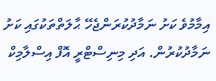އިމާމުވެ ކަށު ނަމާދުކުރަންޖެހޭ ޙާލަތްތަކުގައި ކަށު ނަމާދުކުރުން. އަދި މިނިސްޓްރީ އޮފް އިސްލާމިކް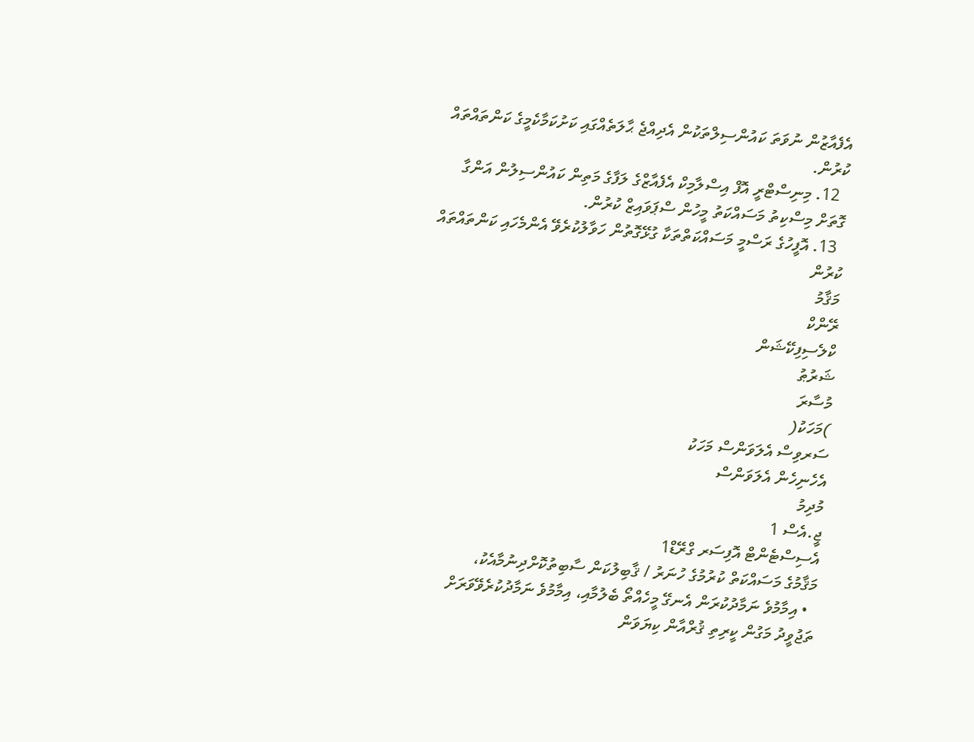އެފެއާޒުން ނުވަތަ ކައުންސިލްތަކުން އެދިއްޖެ ޙާލަތެއްގައި ކަށުކަމާކެމީގެ ކަންތައްތައް ކުރުން.
  12. މިނިސްޓްރީ އޮފް އިސްލާމިކް އެފެއާޒްގެ ލަފާގެ މަތިން ކައުންސިލުން އަންގާ ގޮތަށް މިސްކިތު މަސައްކަތު މީހުން ސްޕަވައިޒް ކުރުން.
  13. އޮފީހުގެ ރަސްމީ މަސައްކަތްތަކާ ގުޅޭގޮތުން ހަވާލުކުރެވޭ އެންމެހައި ކަންތައްތައް ކުރުން
މަޤާމު
ރޭންކް
ކްލެސިފިކޭޝަން
ޝަރުޠު
މުސާރަ
)މަހަކު(
ސަރވިސް އެލަވަންސް މަހަކު
އެހެނިހެން އެލަވަންސް
މުދިމު
ޖީ.އެސް 1
އެސިސްޓެންޓް އޮފިސަރ ގްރޭޑް1
މަޤާމުގެ މަސައްކަތް ކުރުމުގެ ހުނަރު / ޤާބިލުކަން ސާބިތުކޮށްދިނުމާއެކު،
  • އިމާމުވެ ނަމާދުކުރަން އެނގޭ މީހެއްތޯ ބެލުމާއި، އިމާމުވެ ނަމާދުކުރެވޭވަރަށް ތަޖުވީދު މަގުން ކީރިތި ޤުރްއާން ކިޔަވަން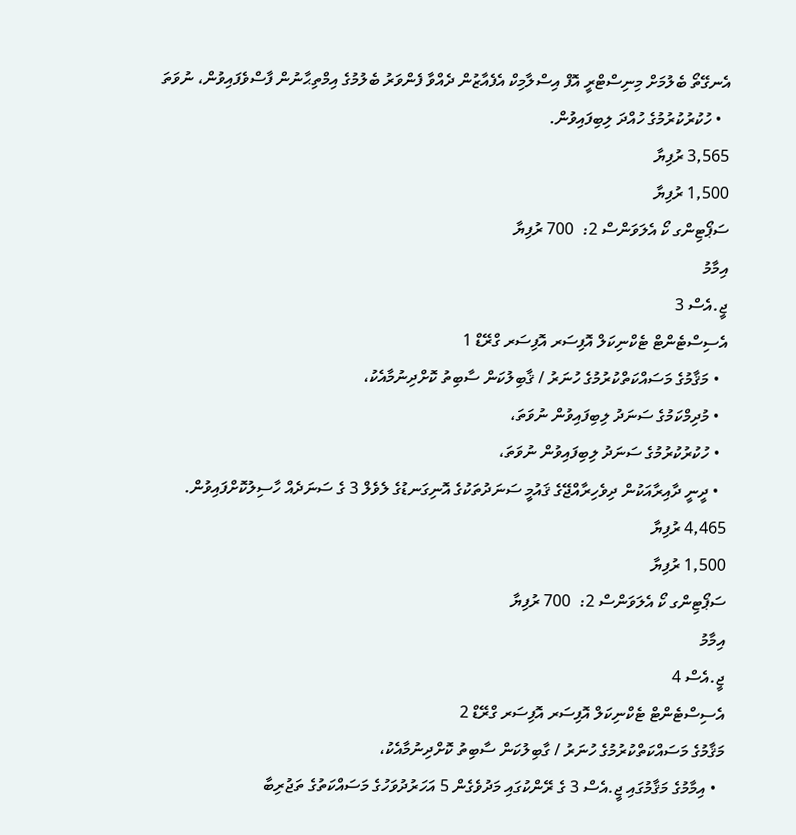އެނގޭތޯ ބެލުމަށް މިނިސްޓްރީ އޮފް އިސްލާމިކް އެފެއާޒުން ދެއްވާ ފެންވަރު ބެލުމުގެ އިމްތިޙާނުން ފާސްވެފައިވުން، ނުވަތަ
  • ހުކުރުކުރުމުގެ ހުއްދަ ލިބިފައިވުން.
3,565 ރުފިޔާ
1,500 ރުފިޔާ
ސަޕޯޓިންގ ކޯ އެލަވަންސް 2:  700 ރުފިޔާ
އިމާމު
ޖީ.އެސް 3
އެސިސްޓެންޓް ޓެކްނިކަލް އޮފިސަރ އޮފިސަރ ގްރޭޑް 1
  • މަޤާމުގެ މަސައްކަތްކުރުމުގެ ހުނަރު / ޤާބިލުކަން ސާބިތު ކޮށްދިނުމާއެކު،
  • މުދިމްކަމުގެ ސަނަދު ލިބިފައިވުން ނުވަތަ،
  • ހުކުރުކުރުމުގެ ސަނަދު ލިބިފައިވުން ނުވަތަ،
  • ދީނީ ދާއިރާއަކުން ދިވެހިރާއްޖޭގެ ޤައުމީ ސަނަދުތަކުގެ އޮނިގަނޑުގެ ލެވެލް 3 ގެ ސަނަދެއް ހާސިލުކޮށްފައިވުން.
4,465 ރުފިޔާ
1,500 ރުފިޔާ
ސަޕޯޓިންގ ކޯ އެލަވަންސް 2:  700 ރުފިޔާ
އިމާމު
ޖީ.އެސް 4
އެސިސްޓެންޓް ޓެކްނިކަލް އޮފިސަރ އޮފިސަރ ގްރޭޑް 2
މަޤާމުގެ މަސައްކަތްކުރުމުގެ ހުނަރު / ގާބިލުކަން ސާބިތު ކޮށްދިނުމާއެކު،
  • އިމާމުގެ މަޤާމުގައި ޖީ.އެސް 3 ގެ ރޭންކުގައި މަދުވެގެން 5 އަހަރުދުވަހުގެ މަސައްކަތުގެ ތަޖުރިބާ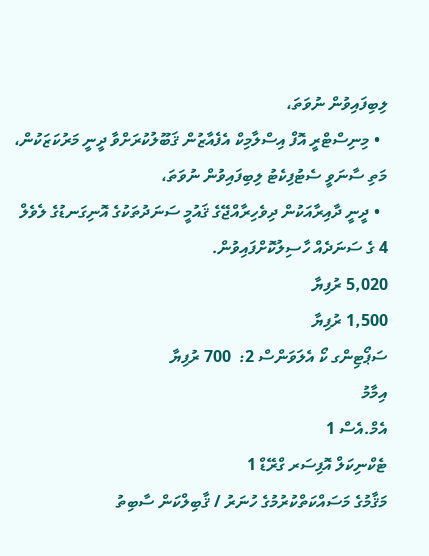ލިބިފައިވުން ނުވަތަ،
  • މިނިސްޓްރީ އޮފް އިސްލާމިކް އެފެއާޒުން ޤަބޫލުކުރަށްވާ ދީނީ މަރުކަޒަކުން، މަތި ސާނަވީ ސެޓުފިކެޓު ލިބިފައިވުން ނުވަތަ،
  • ދީނީ ދާއިރާއަކުން ދިވެހިރާއްޖޭގެ ޤައުމީ ސަނަދުތަކުގެ އޮނިގަނޑުގެ ލެވެލް 4 ގެ ސަނަދެއް ހާސިލުކޮށްފައިވުން.
5,020 ރުފިޔާ
1,500 ރުފިޔާ
ސަޕޯޓިންގ ކޯ އެލަވަންސް 2:  700 ރުފިޔާ
އިމާމު
އެމް.އެސް 1
ޓެކްނިކަލް އޮފިސަރ ގްރޭޑް 1
މަޤާމުގެ މަސައްކަތްކުރުމުގެ ހުނަރު / ޤާބިލްކަން ސާބިތު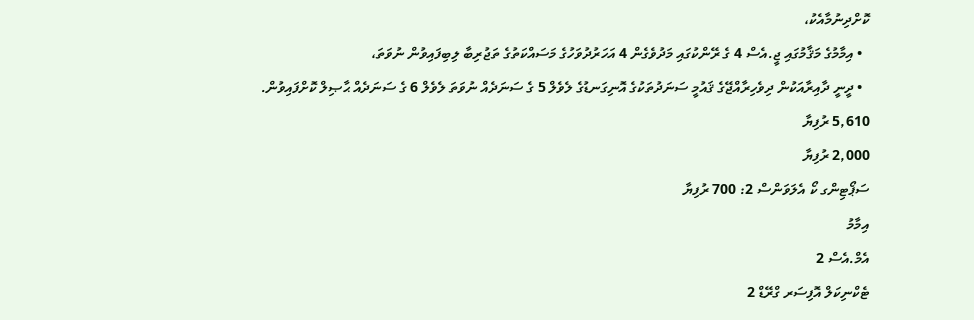ކޮށްދިނުމާއެކު،
  • އިމާމުގެ މަޤާމުގައި ޖީ.އެސް 4 ގެ ރޭންކުގައި މަދުވެގެން 4 އަހަރުދުވަހުގެ މަސައްކަތުގެ ތަޖުރިބާ ލިބިފައިވުން ނުވަތަ،
  • ދީނީ ދާއިރާއަކުން ދިވެހިރާއްޖޭގެ ޤައުމީ ސަނަދުތަކުގެ އޮނިގަނޑުގެ ލެވެލް 5 ގެ ސަނަދެއް ނުވަތަ ލެވެލް 6 ގެ ސަނަދެއް ޙާޞިލް ކޮށްފައިވުން.
5,610 ރުފިޔާ
2,000 ރުފިޔާ
ސަޕޯޓިންގ ކޯ އެލަވަންސް 2: 700 ރުފިޔާ
އިމާމު
އެމް.އެސް 2
ޓެކްނިކަލް އޮފިސަރ ގްރޭޑް 2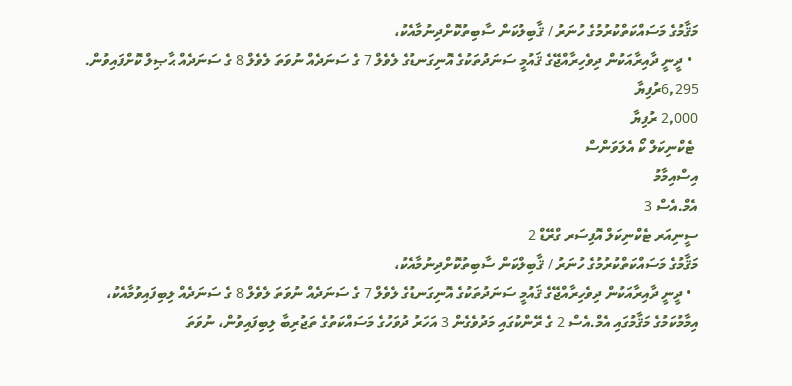މަޤާމުގެ މަސައްކަތްކުރުމުގެ ހުނަރު / ޤާބިލުކަން ސާބިތުކޮށްދިނުމާއެކު،
  • ދީނީ ދާއިރާއަކުން ދިވެހިރާއްޖޭގެ ޤައުމީ ސަނަދުތަކުގެ އޮނިގަނޑުގެ ލެވެލް 7 ގެ ސަނަދެއް ނުވަތަ ލެވެލް 8 ގެ ސަނަދެއް ޙާޞިލް ކޮށްފައިވުން.
6,295ރުފިޔާ
2,000 ރުފިޔާ
 ޓެކްނިކަލް ކޯ އެލަވަންސް
އިސްއިމާމު
އެމް.އެސް 3
ސީނިއަރ ޓެކްނިކަލް އޮފިސަރ ގްރޭޑް 2
މަޤާމުގެ މަސައްކަތްކުރުމުގެ ހުނަރު / ޤާބިލްކަން ސާބިތުކޮށްދިނުމާއެކު،
  • ދީނީ ދާއިރާއަކުން ދިވެހިރާއްޖޭގެ ޤައުމީ ސަނަދުތަކުގެ އޮނިގަނޑުގެ ލެވެލް 7 ގެ ސަނަދެއް ނުވަތަ ލެވެލް 8 ގެ ސަނަދެއް ލިބިފައިވުމާއެކު، އިމާމުކަމުގެ މަޤާމުގައި އެމް.އެސް 2 ގެ ރޭންކުގައި މަދުވެގެން 3 އަހަރު ދުވަހުގެ މަސައްކަތުގެ ތަޖުރިބާ ލިބިފައިވުން، ނުވަތަ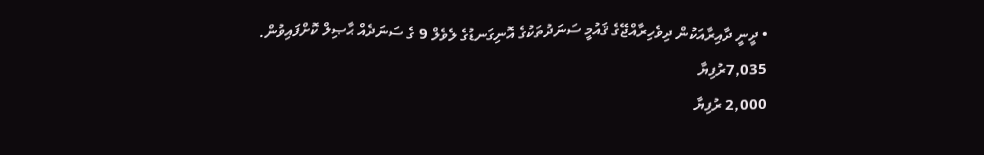• ދީނީ ދާއިރާއަކުން ދިވެހިރާއްޖޭގެ ޤައުމީ ސަނަދުތަކުގެ އޮނިގަނޑުގެ ލެވެލް 9 ގެ ސަނަދެއް ޙާޞިލް ކޮށްފައިވުން.
7,035ރުފިޔާ
2,000 ރުފިޔާ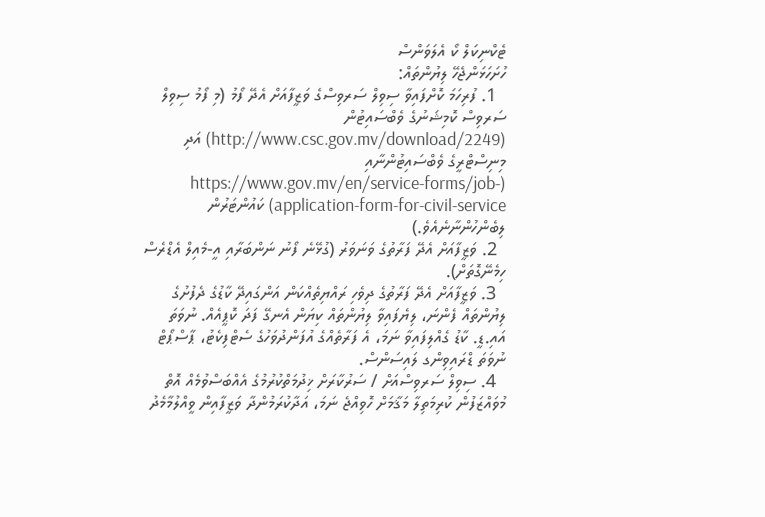ޓެކްނިކަލް ކޯ އެލަވަންސް
ހުށަހަޅަންޖެހޭ ލިޔުންތައް:
  1. ފުރިހަމަ ކޮށްފައިވާ ސިވިލް ސަރވިސްގެ ވަޒީފާއަށް އެދޭ ފޯމު (މި ފޯމު ސިވިލް ސަރވިސް ކޮމިޝަނުގެ ވެބްސައިޓުން (http://www.csc.gov.mv/download/2249) އަދި މިނިސްޓްރީގެ ވެބްސައިޓުންނާއި (https://www.gov.mv/en/service-forms/job-application-form-for-civil-service) ކައުންޓަރުން ލިބެންހުންނާނެއެވެ.)
  2. ވަޒީފާއަށް އެދޭ ފަރާތުގެ ވަނަވަރު (ގުޅޭނެ ފޯނު ނަންބަރާއި އީ-މެއިލް އެޑްރެސް ހިމެނޭގޮތަށް).
  3. ވަޒީފާއަށް އެދޭ ފަރާތުގެ ދިވެހި ރައްޔިތެއްކަން އަންގައިދޭ ކާޑުގެ ދެފުށުގެ ލިޔުންތައް ފެންނަ، ލިޔެފައިވާ ލިޔުންތައް ކިޔަން އެނގޭ ފަދަ ކޮޕީއެއް. ނުވަތަ އައި.ޑީ. ކާޑު ގެއްލިފައިވާ ނަމަ، އެ ފަރާތެއްގެ އުފަންދުވަހުގެ ސެޓްފިކެޓު، ޕާސްޕޯޓް ނުވަތަ ޑްރައިވިންގ ލައިސަންސް.
  4. ސިވިލް ސަރވިސްއަށް / ސަރުކާރަށް ޚިދުމަތްކުރުމުގެ އެއްބަސްވުމެއް އޮތް މުވައްޒަފުން ކުރިމަތިލާ މަޤާމަށް ހޮވިއްޖެ ނަމަ، އަދާކުރަމުންދާ ވަޒީފާއިން ވީއްލުމާމެދު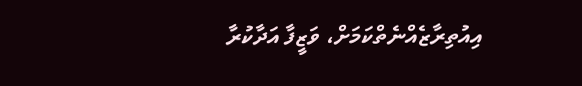އިއުތިރާޒެއްނެތްކަމަށް، ވަޒީފާ އަދާކުރާ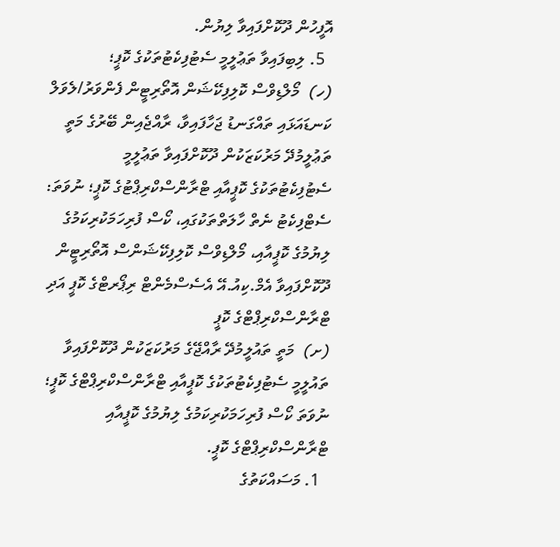އޮފީހުން ދޫކޮށްފައިވާ ލިޔުން.
  5. ލިބިފައިވާ ތަޢުލީމީ ސެޓުފިކެޓުތަކުގެ ކޮޕީ؛
(ހ)  މޯލްޑިވްސް ކޮލިފިކޭޝަން އޮތޯރިޓީން ފެންވަރު/ލެވަލް ކަނޑައަޅައި ތައްގަނޑު ޖަހާފައިވާ، ރާއްޖެއިން ބޭރުގެ މަތީ ތަޢުލީމުދޭ މަރުކަޒަކުން ދޫކޮށްފައިވާ ތަޢުލީމީ ސެޓުފިކެޓުތަކުގެ ކޮޕީއާއި ޓްރާންސްކްރިޕްޓުގެ ކޮޕީ؛ ނުވަތަ: ސެޓްފިކެޓު ނެތް ހާލަތްތަކުގައި، ކޯސް ފުރިހަމަކުރިކަމުގެ ލިޔުމުގެ ކޮޕީއާއި، މޯލްޑިވްސް ކޮލިފިކޭޝަންސް އޮތޯރިޓީން ދޫކޮށްފައިވާ އެމް.ކިއު.އޭ އެސެސްމެންޓް ރިޕޯރޓްގެ ކޮޕީ އަދި ޓްރާންސްކްރިޕްޓްގެ ކޮޕީ
(ށ)  މަތީ ތައުލީމުދޭ ރާއްޖޭގެ މަރުކަޒަކުން ދޫކޮށްފައިވާ ތައުލީމީ ސެޓުފިކެޓުތަކުގެ ކޮޕީއާއި ޓްރާންސްކްރިޕްޓްގެ ކޮޕީ؛ ނުވަތަ ކޯސް ފުރިހަމަކުރިކަމުގެ ލިޔުމުގެ ކޮޕީއާއި ޓްރާންސްކްރިޕްޓްގެ ކޮޕީ.
  1. މަސައްކަތުގެ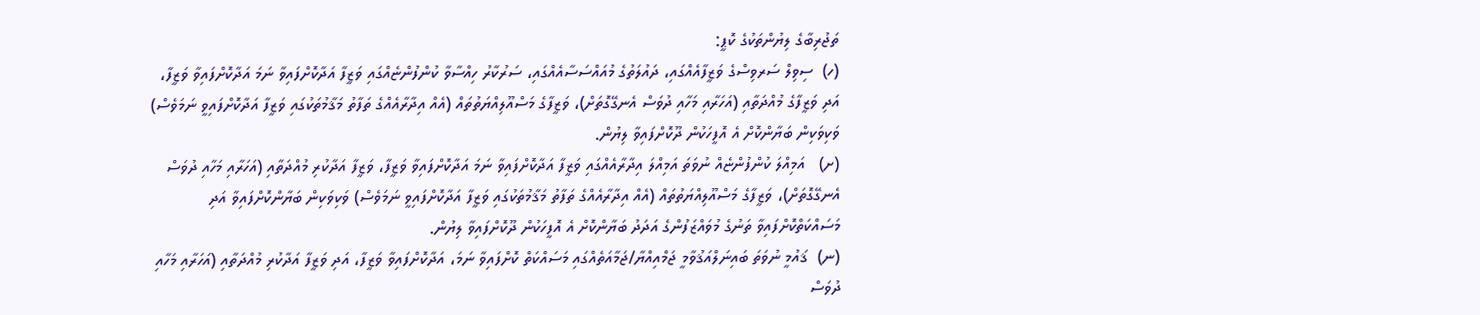ތަޖުރިބާގެ ލިޔުންތަކުގެ ކޮޕީ:
(ހ)  ސިވިލް ސަރވިސްގެ ވަޒީފާއެއްގައި، ދައުލަތުގެ މުއައްސަސާއެއްގައި، ސަރުކާރު ހިއްސާވާ ކުންފުންޏެއްގައި ވަޒީފާ އަދާކޮށްފައިވާ ނަމަ އަދާކޮށްފައިވާ ވަޒީފާ، އަދި ވަޒީފާގެ މުއްދަތާއި (އަހަރާއި މަހާއި ދުވަސް އެނގޭގޮތަށް)، ވަޒީފާގެ މަސްއޫލިއްޔަތުތައް (އެއް އިދާރާއެއްގެ ތަފާތު މަޤާމުތަކުގައި ވަޒީފާ އަދާކޮށްފައިވީ ނަމަވެސް) ވަކިވަކިން ބަޔާންކޮށް އެ އޮފީހަކުން ދޫކޮށްފައިވާ ލިޔުން.
(ށ)   އަމިއްލަ ކުންފުންޏެއް ނުވަތަ އަމިއްލަ އިދާރާއެއްގައި ވަޒީފާ އަދާކޮށްފައިވާ ނަމަ އަދާކޮށްފައިވާ ވަޒީފާ، ވަޒީފާ އަދާކުރި މުއްދަތާއި (އަހަރާއި މަހާއި ދުވަސް އެނގޭގޮތަށް)، ވަޒީފާގެ މަސްއޫލިއްޔަތުތައް (އެއް އިދާރާއެއްގެ ތަފާތު މަޤާމުތަކުގައި ވަޒީފާ އަދާކޮށްފައިވީ ނަމަވެސް) ވަކިވަކިން ބަޔާންކޮށްފައިވާ އަދި މަސައްކަތްކޮށްފައިވާ ތަނުގެ މުވައްޒަފުންގެ އަދަދު ބަޔާންކޮށް އެ އޮފީހަކުން ދޫކޮށްފައިވާ ލިޔުން.
(ނ)  ޤައުމީ ނުވަތަ ބައިނަލްއަޤުވާމީ ޖަމްއިއްޔާ/ޖަމާއަތެއްގައި މަސައްކަތް ކޮށްފައިވާ ނަމަ، އަދާކޮށްފައިވާ ވަޒީފާ، އަދި ވަޒީފާ އަދާކުރި މުއްދަތާއި (އަހަރާއި މަހާއި ދުވަސް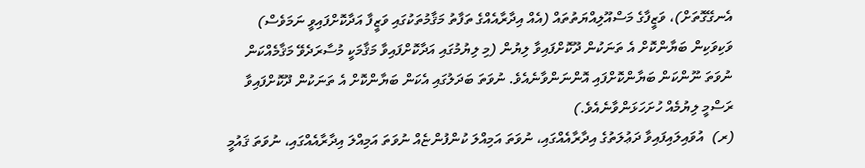އެނގޭގޮތަށް)، ވަޒީފާގެ މަސްއޫލިއްޔަތުތައް (އެއް އިދާރާއެއްގެ ތަފާތު މަޤާމުތަކުގައި ވަޒީފާ އަދާކޮށްފައިވީ ނަމަވެސް) ވަކިވަކިން ބަޔާންކޮށް އެ ތަނަކުން ދޫކޮށްފައިވާ ލިޔުން (މި ލިޔުމުގައި އަދާކޮށްފައިވާ މަޤާމަކީ މުސާރަދެވޭ މަޤާމެއްކަން ނުވަތަ ނޫންކަން ބަޔާންކޮށްފައި އޮންނަންވާނެއެވެ. ނުވަތަ ބަދަލުގައި އެކަން ބަޔާންކޮށް އެ ތަނަކުން ދޫކޮށްފައިވާ ރަސްމީ ލިޔުމެއް ހުށަހަޅަންވާނެއެވެ.)
(ރ)  އުވައިލައިފައިވާ ދަޢުލަތުގެ އިދާރާއެއްގައި، ނުވަތަ އަމިއްލަ ކުންފުންޏެއް ނުވަތަ އަމިއްލަ އިދާރާއެއްގައި، ނުވަތަ ޤައުމީ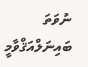ނުވަތަ ބައިނަލްއަޤްވާމީ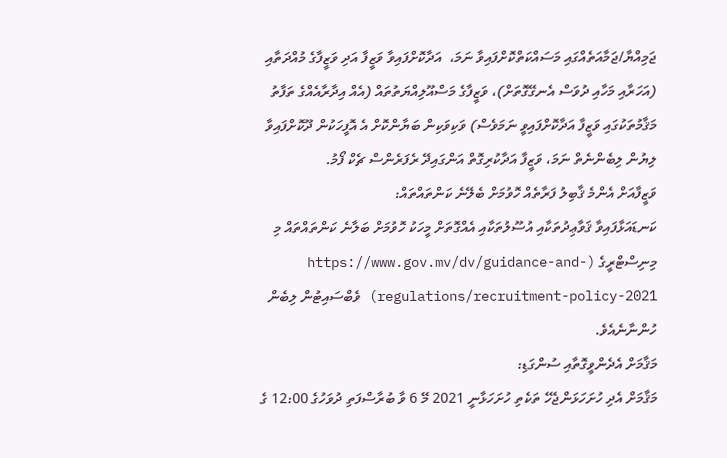ޖަމިއްޔާ/ޖަމާއަތެއްގައި މަސައްކަތްކޮށްފައިވާ ނަމަ،  އަދާކޮށްފައިވާ ވަޒީފާ އަދި ވަޒީފާގެ މުއްދަތާއި (އަހަރާއި މަހާއި ދުވަސް އެނގޭގޮތަށް)، ވަޒީފާގެ މަސްއޫލިއްޔަތުތައް (އެއް އިދާރާއެއްގެ ތަފާތު މަޤާމުތަކުގައި ވަޒީފާ އަދާކޮށްފައިވީ ނަމަވެސް) ވަކިވަކިން ބަޔާންކޮށް އެ އޮފީހަކުން ދޫކޮށްފައިވާ ލިޔުން ލިބެންނެތް ނަމަ، ވަޒީފާ އަދާކުރިގޮތް އަންގައިދޭ ރެފަރެންސް ޗެކް ފޯމު.
ވަޒީފާއަށް އެންމެ ޤާބިލު ފަރާތެއް ހޮވުމަށް ބެލޭނެ ކަންތައްތައް:
ކަނޑައަޅާފައިވާ ޤަވާޢިދުތަކާއި އުސޫލުތަކާއި އެއްގޮތަށް މީހަކު ހޮވުމަށް ބަލާނެ ކަންތައްތައް މި މިނިސްޓްރީގެ (https://www.gov.mv/dv/guidance-and-regulations/recruitment-policy-2021) ވެބްސައިޓުން ލިބެން ހުންނާނެއެވެ.
މަޤާމަށް އެދެންވީގޮތާއި ސުންގަޑި:
މަޤާމަށް އެދި ހުށަހަޅަންޖެހޭ ތަކެތި ހުށަހަޅާނީ 2021 މޭ 6 ވާ ބުރާސްފަތި ދުވަހުގެ 12:00 ގެ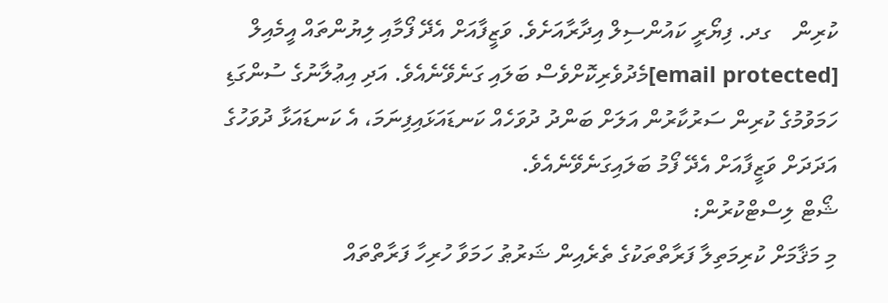ކުރިން    ގދ. ފިޔޯރީ ކައުންސިލް އިދާރާއަށެވެ. ވަޒީފާއަށް އެދޭ ފޯމާއި ލިޔުންތައް އީމެއިލް                    [email protected]މެދުވެރިކޮށްވެސް ބަލައި ގަނެވޭނެއެވެ. އަދި އިޢުލާނުގެ ސުންގަޑި ހަމަވުމުގެ ކުރިން ސަރުކާރުން އަލަށް ބަންދު ދުވަހެއް ކަނޑައަޅައިފިނަމަ، އެ ކަނޑައަޅާ ދުވަހުގެ އަދަދަށް ވަޒީފާއަށް އެދޭ ފޯމު ބަލައިގަނެވޭނެއެވެ.
ޝޯޓް ލިސްޓްކުރުން:
މި މަޤާމަށް ކުރިމަތިލާ ފަރާތްތަކުގެ ތެރެއިން ޝަރުޠު ހަމަވާ ހުރިހާ ފަރާތްތައް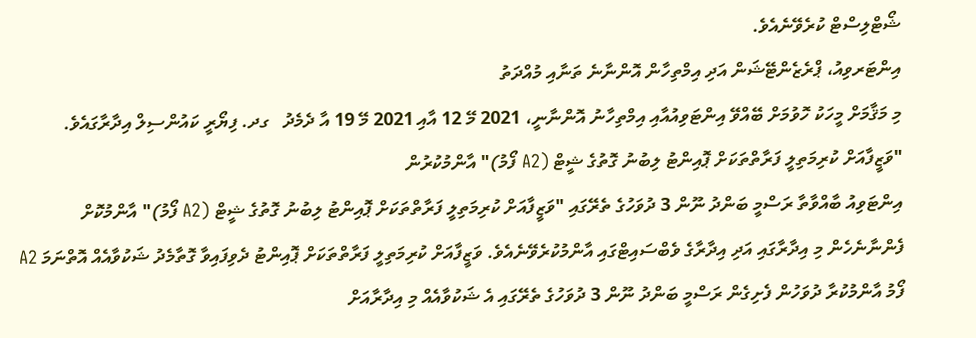ޝޯޓްލިސްޓް ކުރެވޭނެއެވެ.
އިންޓަރވިއު، ޕްރެޒެންޓޭޝަން އަދި އިމްތިހާން އޮންނާނެ ތަނާއި މުއްދަތު
މި މަޤާމަށް މީހަކު ހޮވުމަށް ބޭއްވޭ އިންޓަވިއުއާއި އިމްތިހާނު އޮންނާނީ، 2021 މޭ 12 އާއި 2021 މޭ 19 އާ ދެމެދު   ގދ. ފިޔޯރީ ކައުންސިލް އިދާރާގައެވެ.
"ވަޒީފާއަށް ކުރިމަތިލީ ފަރާތްތަކަށް ޕޮއިންޓު ލިބުނު ގޮތުގެ ޝީޓް (A2 ފޯމު)" އާންމުކުރުން
އިންޓަވިއު ބާއްވާތާ ރަސްމީ ބަންދު ނޫން 3 ދުވަހުގެ ތެރޭގައި "ވަޒީފާއަށް ކުރިމަތިލީ ފަރާތްތަކަށް ޕޮއިންޓު ލިބުނު ގޮތުގެ ޝީޓް (A2 ފޯމު)" އާންމުކޮށް ފެންނާނެހެން މި އިދާރާގައި އަދި އިދާރާގެ ވެބްސައިޓްގައި އާންމުކުރެވޭނެއެވެ. ވަޒީފާއަށް ކުރިމަތިލީ ފަރާތްތަކަށް ޕޮއިންޓު ދެވިފައިވާ ގޮތާމެދު ޝަކުވާއެއް އޮތްނަމަ A2 ފޯމު އާންމުކުރާ ދުވަހުން ފެށިގެން ރަސްމީ ބަންދު ނޫން 3 ދުވަހުގެ ތެރޭގައި އެ ޝަކުވާއެއް މި އިދާރާއަށް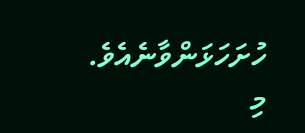ހުށަހަޅަންވާނެއެވެ.
މި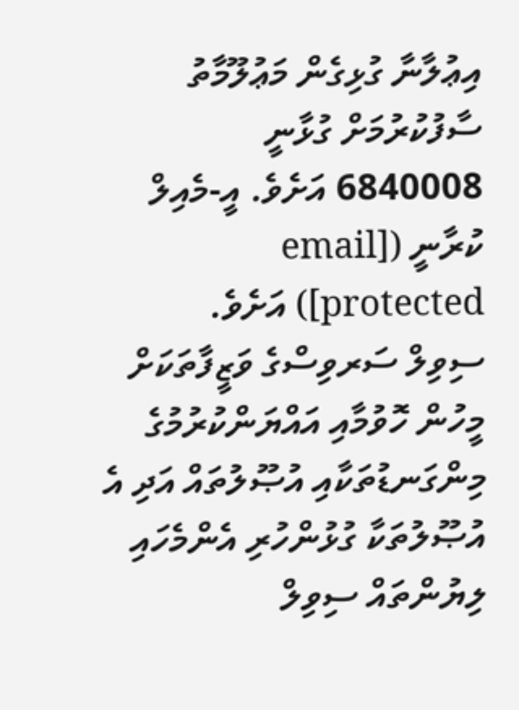އިޢުލާނާ ގުޅިގެން މަޢުލޫމާތު ސާފުކުރުމަށް ގުޅާނީ    6840008 އަށެވެ. އީ-މެއިލް ކުރާނީ ([email protected]) އަށެވެ.
ސިވިލް ސަރވިސްގެ ވަޒީފާތަކަށް މީހުން ހޮވުމާއި އައްޔަންކުރުމުގެ މިންގަނޑުތަކާއި އުޞޫލުތައް އަދި އެ އުޞޫލުތަކާ ގުޅުންހުރި އެންމެހައި ލިޔުންތައް ސިވިލް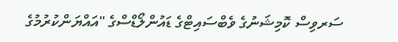ސަރވިސް ކޮމިޝަނުގެ ވެބްސައިޓްގެ ޑައުންލޯޑްސްގެ "އައްޔަންކުރުމުގެ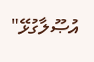އުޞޫލާގުޅޭ"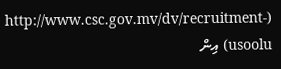(http://www.csc.gov.mv/dv/recruitment-usoolu) އިން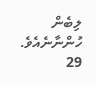ލިބެން ހުންނާނެއެވެ.
29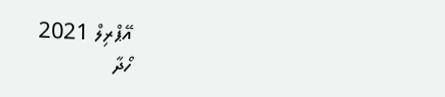އޭޕްރިލް 2021
ހޯދާ